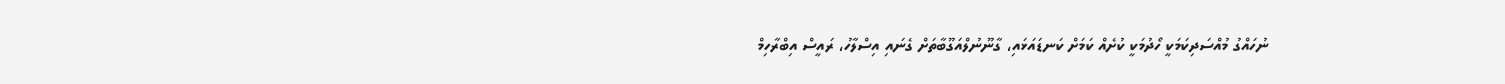ނުހައްގު މުއްސަދިކަމަކީ ހޯދުމަކީ ކުށެއް ކަމަށް ކަނޑައަޅައި، ގާނޫނުލްއަގޫބާތަށް ގެނައި އިސްލާހު، ރައީސް އިބްރާހިމް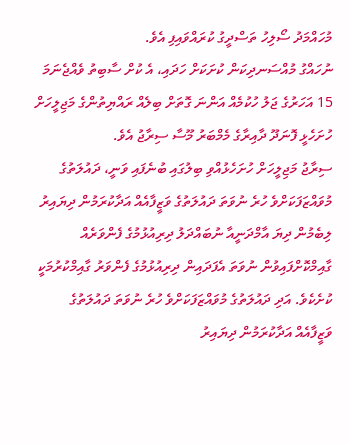މުހައްމަދު ސޯލިހު ތަސްދީގު ކުރައްވައިފި އެވެ.
ނުހައްގު މުއްސަނދިކަން ކުށަކަށް ހަދައި، އެ ކުށް ސާބިތު ވެއްޖެނަމަ 15 އަހަރުގެ ޖަލު ހުކުމެއް އަންނަ ގޮތަށް ބިލެއް ރައްޔިތުންގެ މަޖިލީހަށް ހުށަހެޅީ ފޮނަދޫ ދާއިރާގެ މެމްބަރު މޫސާ ސިރާޖު އެވެ.
ސިރާޖު މަޖިލީހަށް ހުށަހެޅުއްވި ބިލުގައި ބުނެފައި ވަނީ، ދައުލަތުގެ މުވައްޒަފަކަށްވެ ހުރެ ނުވަތަ ދައުލަތުގެ ވަޒީފާއެއް އަދާކުރަމުން ދިޔައިރު ލިބެމުން ދިޔަ އާމްދަނީއާ ނުބައްދަލު ދިރިއުޅުމުގެ ފެންވަރެއް ގާއިމްކޮށްފައިވުން ނުވަތަ އެފަދައިން ދިރިއުޅުމުގެ ފެންވަރު ގާއިމްކުރުމަކީ ކުށެކެވެ. އަދި ދައުލަތުގެ މުވައްޒަފަކަށްވެ ހުރެ ނުވަތަ ދައުލަތުގެ ވަޒީފާއެއް އަދާކުރަމުން ދިޔައިރު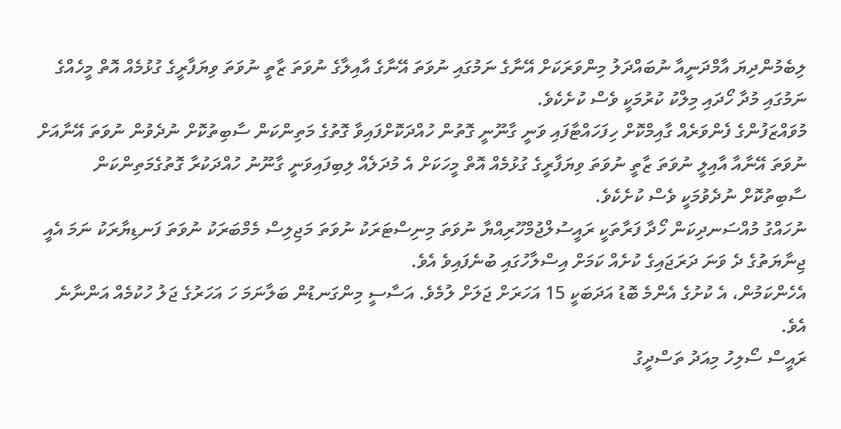ލިބެމުންދިޔަ އާމްދަނީއާ ނުބައްދަލު މިންވަރަކަށް އޭނާގެ ނަމުގައި ނުވަތަ އޭނާގެ އާއިލާގެ ނުވަތަ ޒާތީ ނުވަތަ ވިޔަފާރީގެ ގުޅުމެއް އޮތް މީހެއްގެ ނަމުގައި މުދާ ހޯދައި މިލްކު ކުރުމަކީ ވެސް ކުށެކެވެ.
މުވައްޒަފުންގެ ފެންވަރެއް ގާއިމްކޮށް ހިފަހައްޓާފައި ވަނީ ގާނޫނީ ގޮތުން ހުއްދަކޮށްފައިވާ ގޮތުގެ މަތިންކަން ސާބިތުކޮށް ނުދެވުން ނުވަތަ އޭނާއަށް ނުވަތަ އޭނާއާ އާއިލީ ނުވަތަ ޒާތީ ނުވަތަ ވިޔަފާރީގެ ގުޅުމެއް އޮތް މީހަކަށް އެ މުދަލެއް ލިބިފައިވަނީ ގާނޫނު ހުއްދަކުރާ ގޮތުގެމަތިންކަން ސާބިތުކޮށް ނުދެވުމަކީ ވެސް ކުށެކެވެ.
ނުހައްގު މުއްސަނދިކަން ހޯދާ ފަރާތަކީ ރައީސުލްޖުމްހޫރިއްޔާ ނުވަތަ މިނިސްޓަރަކު ނުވަތަ މަޖިލިސް މެމްބަރަކު ނުވަތަ ފަނޑިޔާރަކު ނަމަ އެއީ ޖިނާޔަތުގެ ދެ ވަނަ ދަރަޖައިގެ ކުށެއް ކަމަށް އިސްލާހުގައި ބުނެފައިވެ އެވެ.
އެހެންކަމުން، އެ ކުށުގެ އެންމެ ބޮޑު އަދަބަކީ 15 އަހަރަށް ޖަލަށް ލުމެވެ. އަސާސީ މިންގަނޑުން ބަލާނަމަ ހަ އަހަރުގެ ޖަލު ހުކުމެއް އަންނާނެ އެވެ.
ރައީސް ސޯލިހު މިއަދު ތަސްދީގު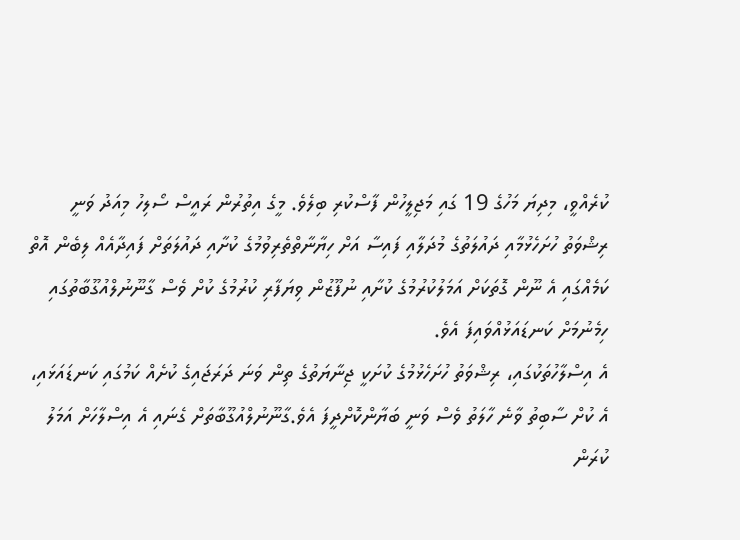ކުރެއްވީ، މިދިޔަ މަހުގެ 19 ގައި މަޖިލީހުން ފާސްކުރި ބިލެވެ. މީގެ އިތުރުން ރައީސް ސޯލިހު މިއަދު ވަނީ ރިޝްވަތު ހުށަހެޅުމާއި ދައުލަތުގެ މުދަލާއި ފައިސާ އަށް ހިޔާނާތްތެރިވުމުގެ ކުށާއި ދައުލަތަށް ފައިދާއެއް ލިބެން އޮތް ކަމެއްގައި އެ ނޫން ގޮތަކަށް އަމަލުކުރުމުގެ ކުށާއި ނުފޫޒުން ވިޔަފާރި ކުރުމުގެ ކުށް ވެސް ގާނޫނުލްއުގޫބާތުގައި ހިމެނުމަށް ކަނޑައަޅުއްވައިފަ އެވެ.
އެ އިސްލާހުތަކުގައި، ރިޝްވަތު ހުށަހެޅުމުގެ ކުށަކީ ޖިނާޔަތުގެ ތިން ވަނަ ދަރަޖައިގެ ކުށެއް ކަމުގައި ކަނޑައަޅައި، އެ ކުށް ސާބިތު ވާނެ ހާލަތު ވެސް ވަނީ ބަޔާންކޮށްދީފަ އެވެ.ގާނޫނުލްއުގޫބާތަށް ގެނައި އެ އިސްލާހަށް އަމަލު ކުރަން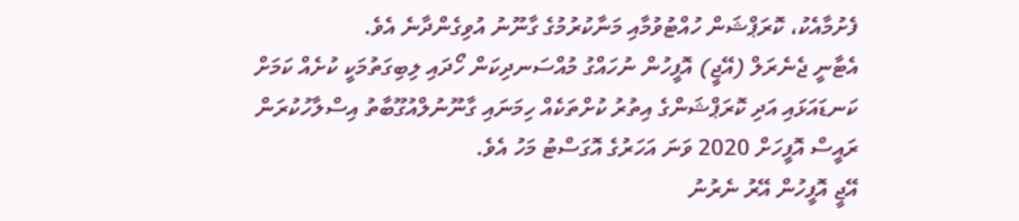ފެށުމާއެކު، ކޮރަޕްޝަން ހުއްޓުވުމާއި މަނާކުރުމުގެ ގާނޫނު އުވިގެންދާނެ އެވެ.
އެޓާނީ ޖެނެރަލް (އޭޖީ) އޮފީހުން ނުހައްގު މުއްސަނދިކަން ހޯދައި ލިބިގަތުމަކީ ކުށެއް ކަމަށް ކަނޑައަޅައި އަދި ކޮރަޕްޝަންގެ އިތުރު ކުށްތަކެއް ހިމަނައި ގާނޫނުލްއުގޫބާތު އިސްލާހުކުރަން ރައީސް އޮފީހަށް 2020 ވަނަ އަހަރުގެ އޮގަސްޓު މަހު އެވެ.
އޭޖީ އޮފީހުން އޭރު ނެރުނު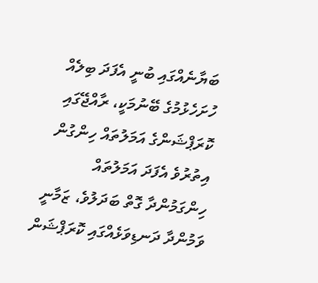ބަޔާނެއްގައި ބުނީ އެފަދަ ބިލެއް ހުށަހެޅުމުގެ ބޭނުމަކީ، ރާއްޖޭގައި ކޮރަޕްޝަންގެ އަމަލުތައް ހިންގުން އިތުރުވެ އެފަދަ އަމަލުތައް ހިންގަމުންދާ ގޮތް ބަދަލުވެ، ޒަމާނީ ވަމުންދާ ދަނޑިވަޅެއްގައި ކޮރަޕްޝަން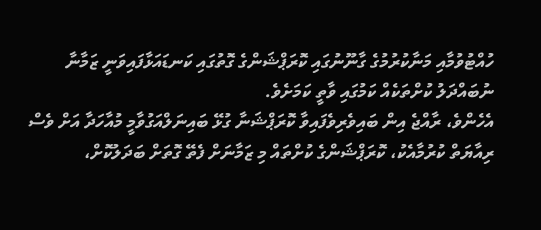ހުއްޓުވުމާއި މަނާކުރުމުގެ ގާނޫނުގައި ކޮރަޕްޝަންގެ ގޮތުގައި ކަނޑައަޅާފައިވަނީ ޒަމާނާ ނުބައްދަލު ކުށްތަކެއް ކަމުގައި ވާތީ ކަމަށެވެ.
އެހެންވެ، ރާއްޖެ އިން ބައިވެރިވެފައިވާ ކޮރަޕްޝަނާ ގުޅޭ ބައިނަލްއަގުވާމީ މުއާހަދާ އަށް ވެސް ރިއާޔަތް ކުރުމާއެކު، ކޮރަޕްޝަންގެ ކުށްތައް މި ޒަމާނަށް ފެތޭ ގޮތަށް ބަދަލުކޮށް،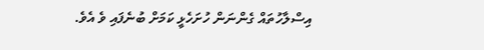އިސްލާހުތައް ގެންނަން ހުށަހެޅީ ކަމަށް ބުނެފައި ވެ އެވެ.